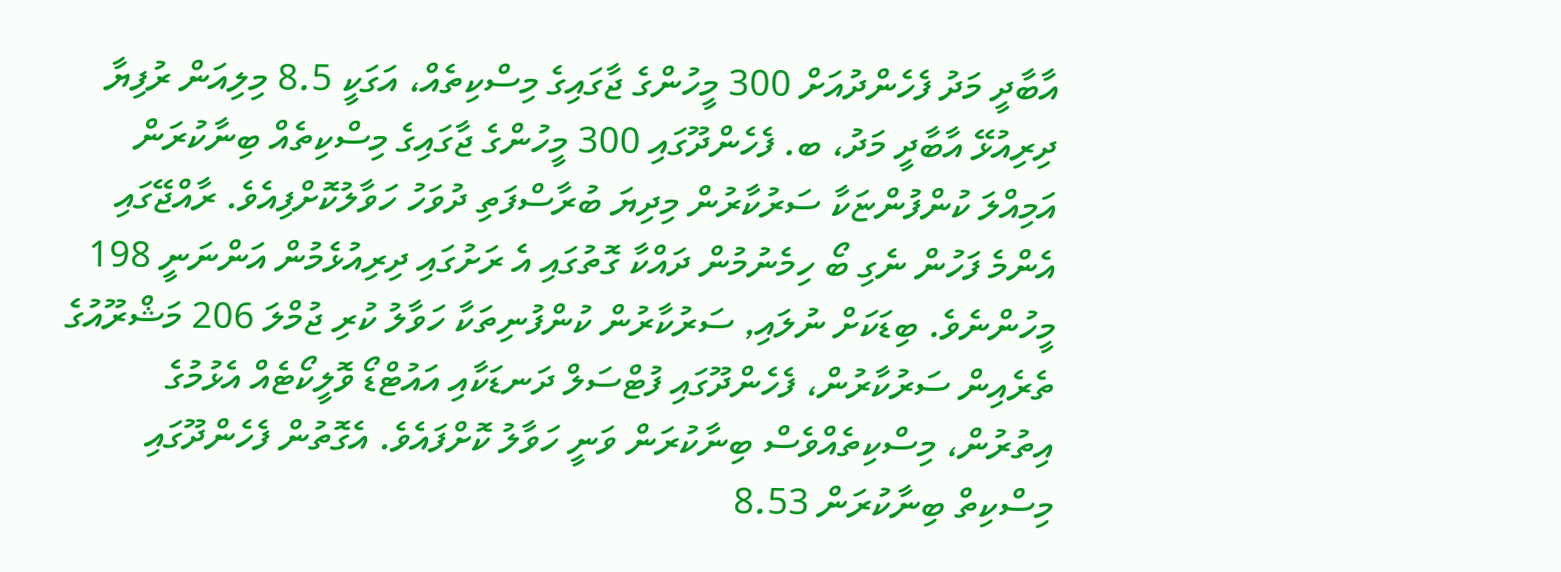އާބާދީ މަދު ފެހެންދުއަށް 300 މީހުންގެ ޖާގައިގެ މިސްކިތެއް، އަގަކީ 8.5 މިލިއަން ރުފިޔާ
ދިރިއުޅޭ އާބާދީ މަދު، ބ. ފެހެންދޫގައި 300 މީހުންގެ ޖާގައިގެ މިސްކިތެއް ބިނާކުރަން އަމިއްލަ ކުންފުންޏަކާ ސަރުކާރުން މިދިޔަ ބުރާސްފަތި ދުވަހު ހަވާލުކޮށްފިއެވެ. ރާއްޖޭގައި އެންމެ ފަހުން ނެގި ބޯ ހިމެނުމުން ދައްކާ ގޮތުގައި އެ ރަށުގައި ދިރިއުޅެމުން އަންނަނީ 198 މީހުންނެވެ. ބިޑަކަށް ނުލައި, ސަރުކާރުން ކުންފުނިތަކާ ހަވާލު ކުރި ޖުމްލަ 206 މަޝްރޫއުގެ ތެރެއިން ސަރުކާރުން، ފެހެންދޫގައި ފުޓްސަލް ދަނޑަކާއި އައުޓްޑޯ ވޮލީކޯޓެއް އެޅުމުގެ އިތުރުން، މިސްކިތެއްވެސް ބިނާކުރަން ވަނީ ހަވާލު ކޮށްފައެވެ. އެގޮތުން ފެހެންދޫގައި މިސްކިތް ބިނާކުރަން 8.53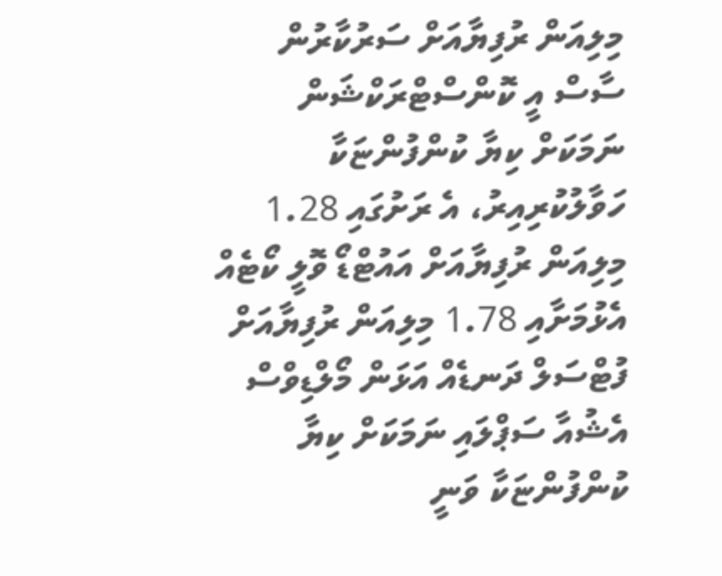މިލިއަން ރުފިޔާއަށް ސަރުކާރުން ސާސް އީ ކޮންސްޓްރަކްޝަން ނަމަކަށް ކިޔާ ކުންފުންޏަކާ ހަވާލުކުރިއިރު، އެ ރަށުގައި 1.28 މިލިއަން ރުފިޔާއަށް އައުޓްޑޯ ވޮލީ ކޯޓެއް އެޅުމަށާއި 1.78 މިލިއަން ރުފިޔާއަށް ފުޓްސަލް ދަނޑެއް އަޅަން މޯލްޑިވްސް އެޝުއާ ސަޕްލައި ނަމަކަށް ކިޔާ ކުންފުންޏަކާ ވަނީ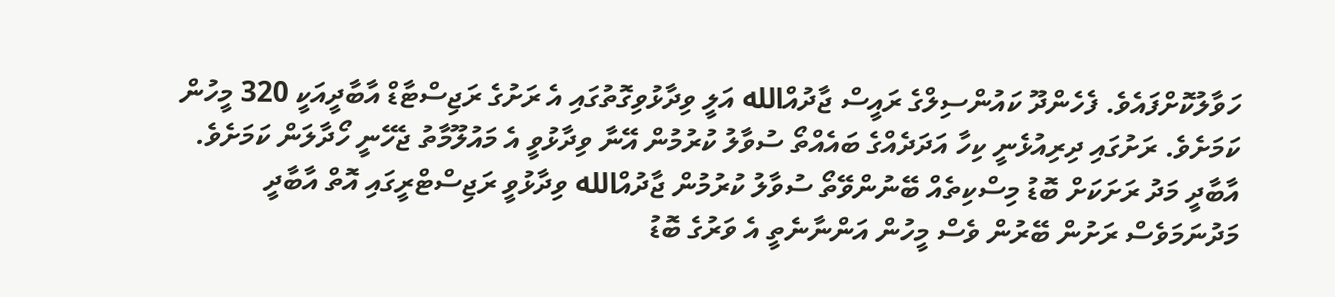ހަވާލުކޮށްފައެވެ. ފެހެންދޫ ކައުންސިލްގެ ރައީސް ޖާދުއްالله އަލީ ވިދާޅުވިގޮތުގައި އެ ރަށުގެ ރަޖިސްޓާޑް އާބާދީއަކީ 320 މީހުން ކަމަށެވެ. ރަށުގައި ދިރިއުޅެނީ ކިހާ އަދަދެއްގެ ބައެއްތޯ ސުވާލު ކުރުމުން އޭނާ ވިދާޅުވީ އެ މައުލޫމާތު ޖެހޭނީ ހޯދާލަން ކަމަށެވެ. އާބާދީ މަދު ރަށަކަށް ބޮޑު މިސްކިތެއް ބޭނުންވޭތޯ ސުވާލު ކުރުމުން ޖާދުއްالله ވިދާޅުވީ ރަޖިސްޓްރީގައި އޮތް އާބާދީ މަދުނަމަވެސް ރަށުން ބޭރުން ވެސް މީހުން އަންނާނެތީ އެ ވަރުގެ ބޮޑު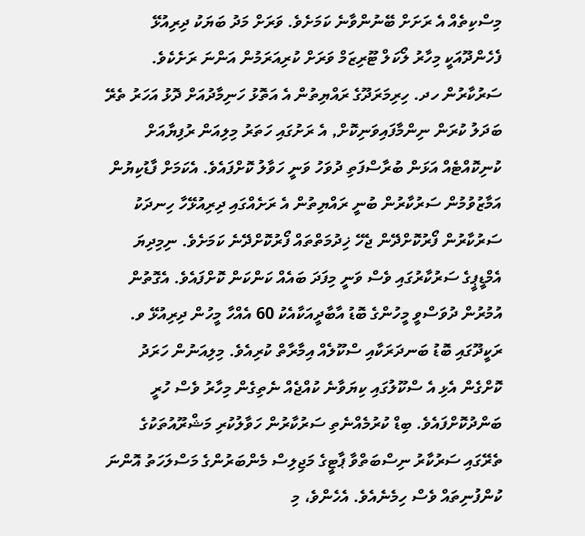މިސްކިތެއް އެ ރަށަށް ބޭނުންވާނެ ކަމަށެވެ. ވަރަށް މަދު ބަޔަކު ދިރިއުޅޭ ފެހެންދޫއަކީ މިހާރު ލޯކަލް ޓޫރިޒަމް ވަރަށް ކުރިއަރަމުން އަންނަ ރަށެކެވެ. ސަރުކާރުން ހދ. ހިރިމަރަދޫގެ ރައްޔިތުން އެ އަތޮޅު ހަނިމާދުއަށް ދޮޅު އަހަރު ތެރޭ ބަދަލު ކުރަން ނިންމާފައިވަނިކޮށް, އެ ރަށުގައި ހަތަރު މިލިއަން ރުފިޔާއަށް ކުނިކޮއްޓެއް އަޅަން ބުރާސްފަތި ދުވަހު ވަނީ ހަވާލު ކޮށްފައެވެ. އެކަމަށް ފާޑުކިޔުން އަމާޒުވުމުން ސަރުކާރުން ބުނީ ރައްޔިތުން އެ ރަށެއްގައި ދިރިއުޅޭހާ ހިނދަކު ސަރުކާރުން ފޯރުކޮށްދޭން ޖެހޭ ޚިދުމަތްތައް ފޯރުކޮށްދޭނެ ކަމަށެވެ. ނިމިދިޔަ އެމްޑީޕީގެ ސަރުކާރުގައި ވެސް ވަނީ މިފަދަ ބައެއް ކަންކަން ކޮށްފައެވެ. އެގޮތުން އުމުރުން ދުވަސްވީ މީހުންގެ ބޮޑު އާބާދީއަކާއެކު 60 އެއްހާ މީހުން ދިރިއުޅޭ ވ. ރަކީދޫގައި ބޮޑު ބަނދަރަކާއި ސްކޫލެއް އިމާރާތް ކުރިއެވެ. މިލިއަނުން ހަރަދު ކޮށްގެން އެޅި އެ ސްކޫލުގައި ކިޔަވާނެ ކުއްޖެއް ނެތިގެން މިހާރު ވެސް ހުރީ ބަންދުކޮށްފައެވެ. ބިޑް ކުރުމެއްނެތި ސަރުކާރުން ހަވާލުކުރި މަޝްރޫއުތަކުގެ ތެރޭގައި ސަރުކާރު ނިސްބަތްވާ ޕާޓީގެ މަޖިލިސް މެންބަރުންގެ މަސްލަހަތު އޮންނަ ކުންފުނިތައް ވެސް ހިމެނެއެވެ. އެހެންވެ، މި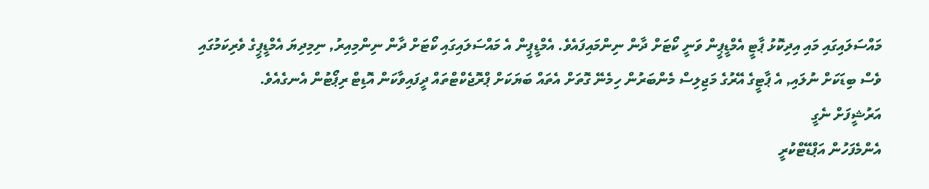މައްސަލައިގައި މައި އިދިކޮޅު ޕާޓީ އެމްޑީޕީން ވަނީ ކޯޓަށް ދާން ނިންމައިފައެވެ. އެމްޑީޕީން އެ މައްސަލައިގައި ކޯޓަށް ދާން ނިންމިއިރު, ނިމިދިޔަ އެމްޑީޕީގެ ވެރިކަމުގައި ވެސް ބިޑަކަށް ނުލައި, އެ ޕާޓީގެ އޭރުގެ މަޖިލިސް މެންބަރުން ހިމެނޭ ގޮތަށް އެތައް ބަޔަކަށް ޕްރޮޖެކްޓްތައް ދީފައިވާކަން އޮޑިޓް ރިޕޯޓުން އެނގެއެވެ.
އަރުޝީފަށް ނެގީ
އެންމެފަހުން އަޕްޑޭޓްކުރީ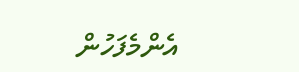އެންމެފަހުން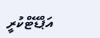އަޕްޑޭޓްކުރީ